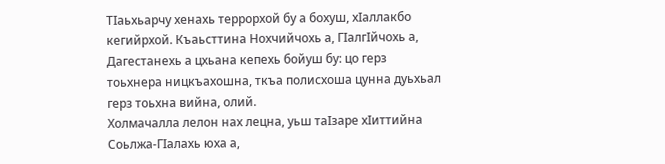ТIаьхьарчу хенахь террорхой бу а бохуш, хIаллакбо кегийрхой. Къаьсттина Нохчийчохь а, ГIалгIйчохь а, Дагестанехь а цхьана кепехь бойуш бу: цо герз тоьхнера ницкъахошна, ткъа полисхоша цунна дуьхьал герз тоьхна вийна, олий.
Холмачалла лелон нах лецна, уьш таIзаре хIиттийна Соьлжа-ГIалахь юха а,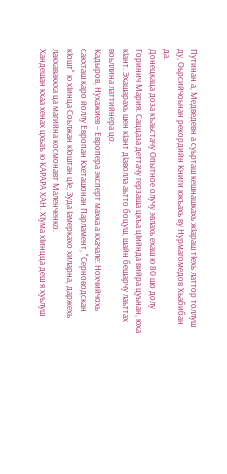Путинан а, Медведевн а суьрташ кешнашкахь жIараш тIехь латтор толлуш ду, Оьрсийчоьнан рекордийн Книги юкъахь ву Нурмагомедов Хьабибан да.
Донецкаца доза къаьстачу Опытное олучу эвлахь ехаш ю 80 шо долу Горинич Мария. Саццаза деттачу герзаша цкъа цIийнда вийра цуьнан, юха кIант. Эхашарахь шен кIант дIаволла аьтто боцуш, шайн бешарчу лаьттах воьллина латтийнера цо.
Кадыров, Нухажиев – Европера эксперт махка а кхачале: Нохчийчохь сакхташ каро йоллу Европан Кхеташонан Парламент, "Серноводскан кIошт" ю хIинца Соьлжан кIоштан цIе, Зуда Iамеркахо хиларна, даржехь лакхаваккха ца магийна космонавт Маленченко.
Хандешан кхаа хенах цхьаъ ю КАРАРА ХАН. ХIума хIинцца деш я хуьлуш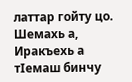латтар гойту цо.
Шемахь а, Иракъехь а тIемаш бинчу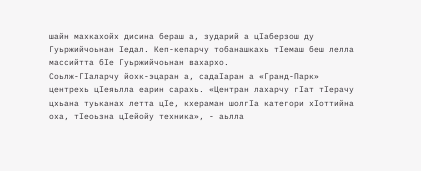шайн махкахойх дисина бераш а, зударий а цIаберзош ду Гуьржийчоьнан Iедал. Кеп-кепарчу тобанашкахь тIемаш беш лелла массийтта бIе Гуьржийчоьнан вахархо.
Соьлж-ГIаларчу йохк-эцаран а, садаIаран а «Гранд-Парк» центрехь цIеяьлла еарин сарахь. «Центран лахарчу гIат тIерачу цхьана туьканах летта цIе, кхераман шолгIа категори хIоттийна оха, тIеоьзна цIейойу техника», - аьлла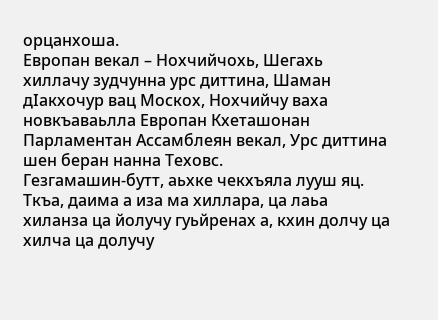орцанхоша.
Европан векал – Нохчийчохь, Шегахь хиллачу зудчунна урс диттина, Шаман дIакхочур вац Москох, Нохчийчу ваха новкъаваьлла Европан Кхеташонан Парламентан Ассамблеян векал, Урс диттина шен беран нанна Теховс.
Гезгамашин-бутт, аьхке чекхъяла лууш яц. Ткъа, даима а иза ма хиллара, ца лаьа хиланза ца йолучу гуьйренах а, кхин долчу ца хилча ца долучу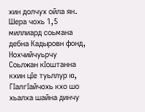хин долчух ойла ян.
Шера чохь 1,5 миллиард соьмана дебна Кадыровн фонд, Нохчийчуьрчу Соьлжан кIоштанна кхин цIе туьллур ю, ГIалгIайчохь кхо шо хьалха шайна динчу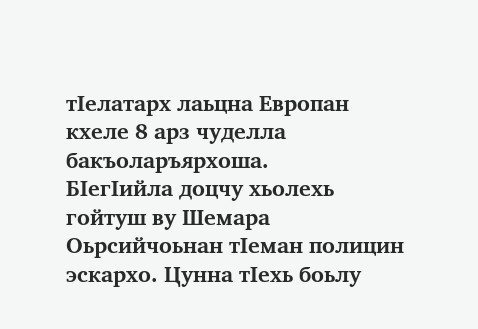тIелатарх лаьцна Европан кхеле 8 арз чуделла бакъоларъярхоша.
БIегIийла доцчу хьолехь гойтуш ву Шемара Оьрсийчоьнан тIеман полицин эскархо. Цунна тIехь боьлу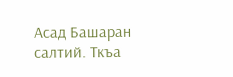Асад Башаран салтий. Ткъа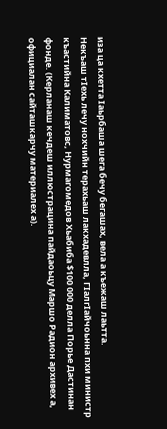иза ца кхетта Iаьрбаша шега бечу бегашах, вела а къежаш лаьтта.
Некъаш тIехь лечу нохчийн терахьаш лакхадевлла, ГIалгIайчоьнна пхи министр къастийна Калиматовс, Нурмагомедов Хьабиба $100 000 делла Порье Дастинан фонде. (Керланаш кечдеш иллюстрацина пайдаоьцу Маршо Радион архивех а, официалан сайташкарчу материалех а).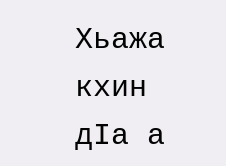Хьажа кхин дIа а